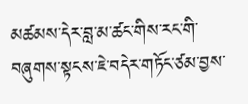མཚམས་དེར་བླ་མ་ཚང་གིས་རང་གི་བཞུགས་སྟངས་ཇེ་བདེར་གཏོང་ཙམ་བྱས་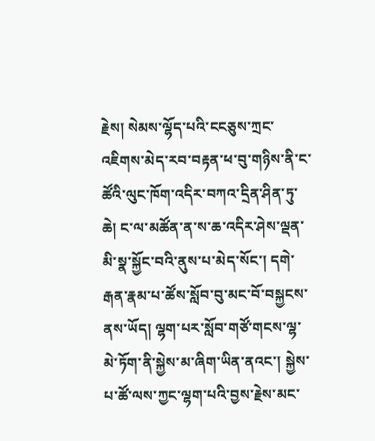རྗེས། སེམས་ལྷོད་པའི་ངངཅུས་ཀྲང་འཇིགས་མེད་རབ་བརྟན་ཕ་བུ་གཉིས་ནི་ང་ཚོའི་ལུང་ཁོག་འདིར་བཀའ་དྲིན་ཤིན་ཏུ་ཆེ། ང་ལ་མཚོན་ན་ས་ཆ་འདིར་ཤེས་ལྡན་མི་སྣ་སྐྱོང་བའི་ནུས་པ་མེད་སོང་། དགེ་རྒན་རྣམ་པ་ཚོས་སློབ་བུ་མང་བོ་བསྐྱངས་ནས་ཡོད། ལྷག་པར་སློབ་གཙོ་གངས་ལྷ་མེ་ཏོག་ནི་སྐྱེས་མ་ཞིག་ཡིན་ནའང་། སྐྱེས་པ་ཚོ་ལས་ཀྱང་ལྷག་པའི་བྱས་རྗེས་མང་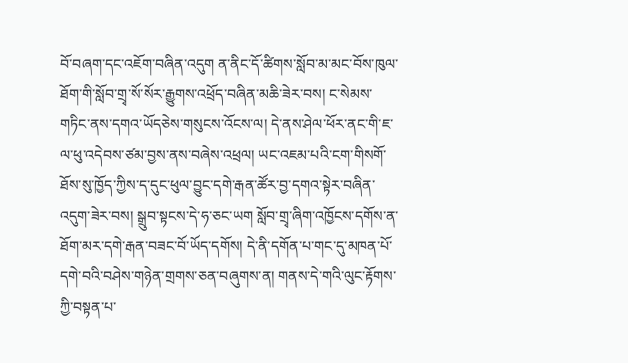བོ་བཞག་དང་འཇོག་བཞིན་འདུག ན་ནིང་དོ་ཚིགས་སློབ་མ་མང་བོས་ཁུལ་ཐོག་གི་སློབ་གྲྭ་སོ་སོར་རྒྱུགས་འཕྲོད་བཞིན་མཆི་ཟེར་བས། ང་སེམས་གཏིང་ནས་དགའ་ཡོདཅེས་གསུངས་འོངས་ལ། དེ་ནས་ཤེལ་ཕོར་ནང་གི་ཇ་ལ་ཕུ་འདེབས་ཙམ་བྱས་ནས་བཞེས་འཕྲལ། ཡང་འཇམ་པའི་ངག་གིསགོ་ཐོས་སུ་ཁྱོད་ཀྱིས་ད་དུང་ཕུལ་བྱུང་དགེ་རྒན་ཚོར་བྱ་དགའ་སྟེར་བཞིན་འདུག་ཟེར་བས། སྒྲུབ་སྟངས་དེ་ཧ་ཅང་ཡག སློབ་གྲྭ་ཞིག་འཁྱོངས་དགོས་ན་ཐོག་མར་དགེ་རྒན་བཟང་བོ་ཡོད་དགོས། དེ་ནི་དགོན་པ་གང་དུ་མཁན་པོ་དགེ་བའི་བཤེས་གཉེན་གྲགས་ཅན་བཞུགས་ན། གནས་དེ་གའི་ལུང་རྟོགས་ཀྱི་བསྟན་པ་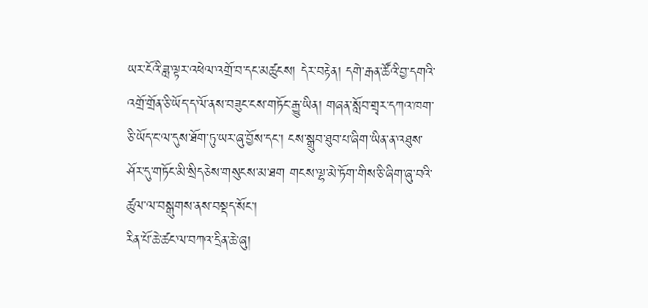ཡར་ངོའི་ཟླ་ལྟར་འཕེལ་འགྲོ་བ་དང་མཚུངས། དེར་བརྟེན། དགེ་རྒན་ཚོའི་བྱ་དགའི་འགྲོ་གྲོན་ཅི་ཡོད་ད་ལོ་ནས་བཟུང་ངས་གཏོང་རྒྱུ་ཡིན། གཞན་སློབ་གྲྭར་དཀའ་ཁག་ཅི་ཡོད་ང་ལ་དུས་ཐོག་ཏུ་ཡར་ཞུ་བྱོས་དང་། ངས་སྒྲུབ་ཐུབ་པ་ཞིག་ཡིན་ན་འཐུས་ཤོར་དུ་གཏོང་མི་སྲིདཅེས་གསུངས་མ་ཐག གངས་ལྷ་མེ་ཏོག་གིས་ཅི་ཞིག་ཞུ་བའི་ཚུལ་ལ་བསྒུགས་ནས་བསྡད་སོང་།
རིན་པོ་ཆེ་ཚང་ལ་བཀའ་དྲིན་ཆེ་ཞུ།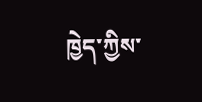ཁྱེད་ཀྱིས་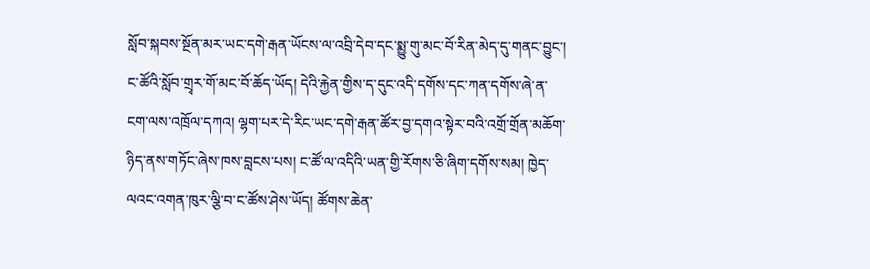སློབ་སྐབས་སྔོན་མར་ཡང་དགེ་རྒན་ཡོངས་ལ་འབྲི་དེབ་དང་སྨྱུ་གུ་མང་བོ་རིན་མེད་དུ་གནང་བྱུང་། ང་ཚོའི་སློབ་གྲྭར་གོ་མང་བོ་ཆོད་ཡོད། དེའི་རྐྱེན་གྱིས་ད་དུང་འདི་དགོས་དང་ཀན་དགོས་ཞེ་ན་ངག་ལས་འཁྲོལ་དཀའ། ལྷག་པར་དེ་རིང་ཡང་དགེ་རྒན་ཚོར་བྱ་དགའ་སྟེར་བའི་འགྲོ་གྲོན་མཆོག་ཉིད་ནས་གཏོང་ཞེས་ཁས་བླངས་པས། ང་ཚོ་ལ་འདིའི་ཡན་གྱི་རོགས་ཅི་ཞིག་དགོས་སམ། ཁྱེད་ལའང་འགན་ཁུར་ལྕི་བ་ང་ཚོས་ཤེས་ཡོད། ཚོགས་ཆེན་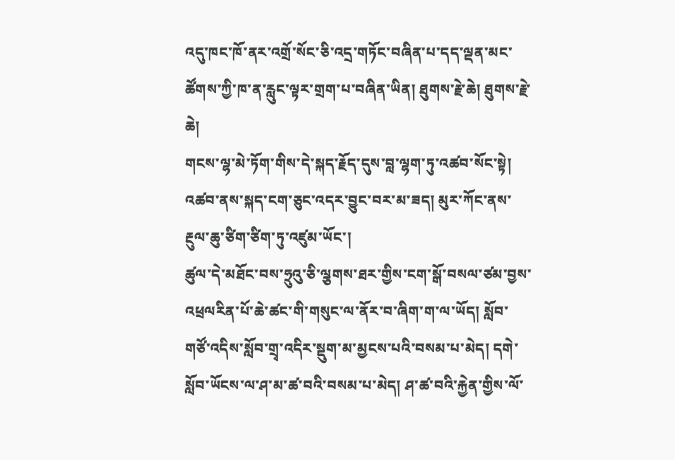འདུ་ཁང་ཁོ་ནར་འགྲོ་སོང་ཅི་འདྲ་གཏོང་བཞིན་པ་དད་ལྡན་མང་ཚོགས་ཀྱི་ཁ་ན་རླུང་ལྟར་གྲག་པ་བཞིན་ཡིན། ཐུགས་རྗེ་ཆེ། ཐུགས་རྗེ་ཆེ།
གངས་ལྷ་མེ་ཏོག་གིས་དེ་སྐད་རྗོད་དུས་བླ་ལྷག་ཏུ་འཚབ་སོང་སྟེ། འཚབ་ནས་སྐད་ངག་ཅུང་འདར་བྱུང་བར་མ་ཟད། མུར་ཀོང་ནས་རྔུལ་ཆུ་ཙིག་ཙིག་ཏུ་འཛུམ་ཡོང་།
ཚུལ་དེ་མཐོང་བས་ཧྲུའུ་ཅི་ལྕགས་ཐར་གྱིས་ངག་སྒོ་བསལ་ཙམ་བྱས་འཕྲལརིན་པོ་ཆེ་ཚང་གི་གསུང་ལ་ནོར་བ་ཞིག་ག་ལ་ཡོད། སློབ་གཙོ་འདིས་སློབ་གྲྭ་འདིར་སྡུག་མ་མྱངས་པའི་བསམ་པ་མེད། དགེ་སློབ་ཡོངས་ལ་ཤ་མ་ཚ་བའི་བསམ་པ་མེད། ཤ་ཚ་བའི་རྐྱེན་གྱིས་ལོ་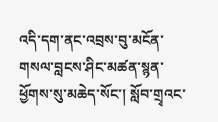འདི་དག་ནང་འབྲས་བུ་མངོན་གསལ་བླངས་ཤིང་མཚན་སྙན་ཕྱོགས་སུ་མཆེད་སོང་། སློབ་གྲྭའང་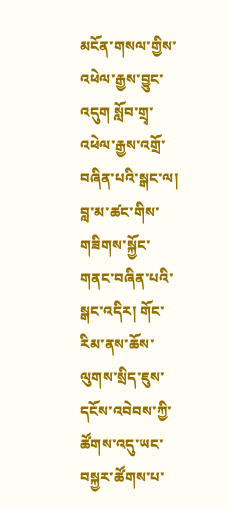མངོན་གསལ་གྱིས་འཕེལ་རྒྱས་བྱུང་འདུག སློབ་གྲྭ་འཕེལ་རྒྱས་འགྲོ་བཞིན་པའི་སྒང་ལ། བླ་མ་ཚང་གིས་གཟིགས་སྐྱོང་གནང་བཞིན་པའི་སྒང་འདིར། གོང་རིམ་ནས་ཆོས་ལུགས་སྲིད་ཇུས་དངོས་འབེབས་ཀྱི་ཚོགས་འདུ་ཡང་བསྐྱར་ཚོགས་པ་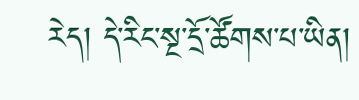རེད། དེ་རིང་སྔ་དྲོ་ཚོགས་པ་ཡིན།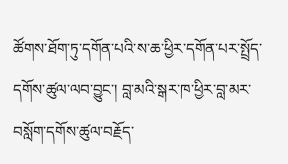ཚོགས་ཐོག་ཏུ་དགོན་པའི་ས་ཆ་ཕྱིར་དགོན་པར་སྤྲོད་དགོས་ཚུལ་ལབ་བྱུང་། བླ་མའི་སྒར་ཁ་ཕྱིར་བླ་མར་བསློག་དགོས་ཚུལ་བརྗོད་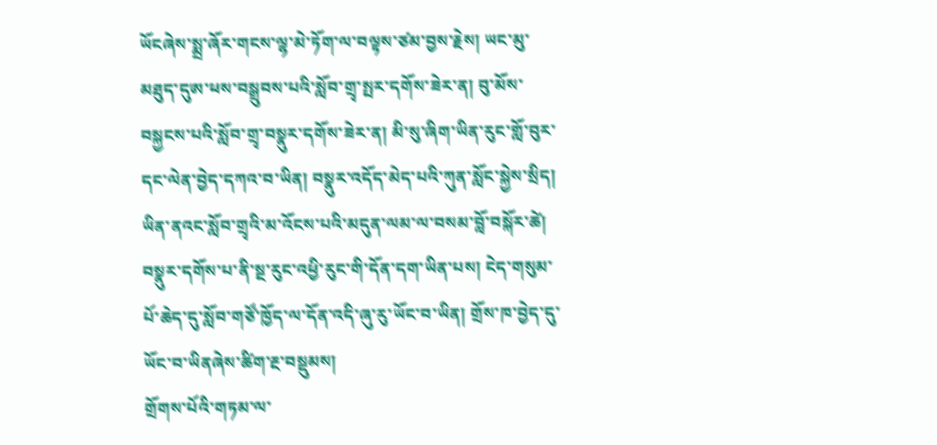ཡོངཞེས་སྨྲ་ཞོར་གངས་ལྷ་མེ་ཏོག་ལ་བལྟས་ཙམ་བྱས་རྗེས། ཡང་མུ་མཐུད་དུཨ་ཕས་བསྒྲུབས་པའི་སློབ་གྲྭ་སྤར་དགོས་ཟེར་ན། བུ་མོས་བསྐྱངས་པའི་སློབ་གྲྭ་བསྣུར་དགོས་ཟེར་ན། མི་སུ་ཞིག་ཡིན་རུང་གློ་བུར་དང་ལེན་བྱེད་དཀའ་བ་ཡིན། བསྣུར་འདོད་མེད་པའི་ཀུན་སློང་སྐྱེས་སྲིད། ཡིན་ནའང་སློབ་གྲྭའི་མ་འོངས་པའི་མདུན་ལམ་ལ་བསམ་བློ་བསྐོར་ཚེ། བསྣུར་དགོས་པ་ནི་སྔ་རུང་འཕྱི་རུང་གི་དོན་དག་ཡིན་པས། ངེད་གསུམ་པོ་ཆེད་དུ་སློབ་གཙོ་ཁྱོད་ལ་དོན་འདི་ཞུ་རུ་ཡོང་བ་ཡིན། གྲོས་ཁ་བྱེད་དུ་ཡོང་བ་ཡིནཞེས་ཚིག་རྔ་བསྡུམས།
གྲོགས་པོའི་གཏམ་ལ་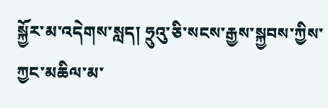སྐྱོར་མ་འདེགས་སླད། ཧྲུའུ་ཅི་སངས་རྒྱས་སྐྱབས་ཀྱིས་ཀྱང་མཆིལ་མ་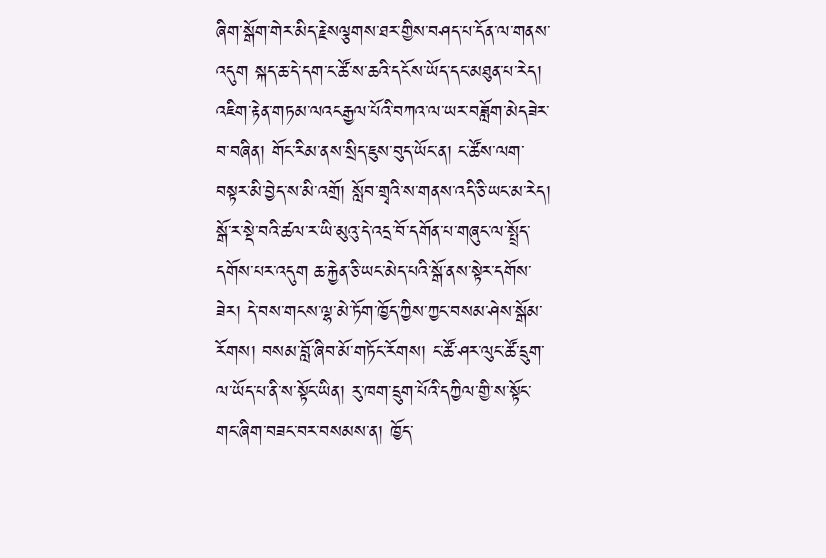ཞིག་སྒོག་གེར་མིད་རྗེསལྕགས་ཐར་གྱིས་བཤད་པ་དོན་ལ་གནས་འདུག སྐད་ཆ་དེ་དག་ང་ཚོ་ས་ཆའི་དངོས་ཡོད་དང་མཐུན་པ་རེད། འཇིག་རྟེན་གཏམ་ལའངརྒྱལ་པོའི་བཀའ་ལ་ཡར་བཟློག་མེདཟེར་བ་བཞིན། གོང་རིམ་ནས་སྲིད་ཇུས་བུད་ཡོང་ན། ང་ཚོས་ལག་བསྟར་མི་བྱེད་ས་མི་འགྲོ། སློབ་གྲྭའི་ས་གནས་འདི་ཅི་ཡང་མ་རེད། སྒོ་ར་སྡེ་བའི་ཚལ་ར་ཡི་མུའུ་དེ་འདྲ་བོ་དགོན་པ་གཞུང་ལ་སྤྲོད་དགོས་པར་འདུག ཆ་རྐྱེན་ཅི་ཡང་མེད་པའི་སྒོ་ནས་སྟེར་དགོས་ཟེར། དེ་བས་གངས་ལྷ་མེ་ཏོག་ཁྱོད་ཀྱིས་ཀྱང་བསམ་ཤེས་སྒོམ་རོགས། བསམ་བློ་ཞིབ་མོ་གཏོང་རོགས། ང་ཚོ་ཤར་ལུང་ཚོ་དྲུག་ལ་ཡོད་པ་ནི་ས་སྟོང་ཡིན། རུ་ཁག་དྲུག་པོའི་དཀྱིལ་གྱི་ས་སྟོང་གང་ཞིག་བཟང་བར་བསམས་ན། ཁྱོད་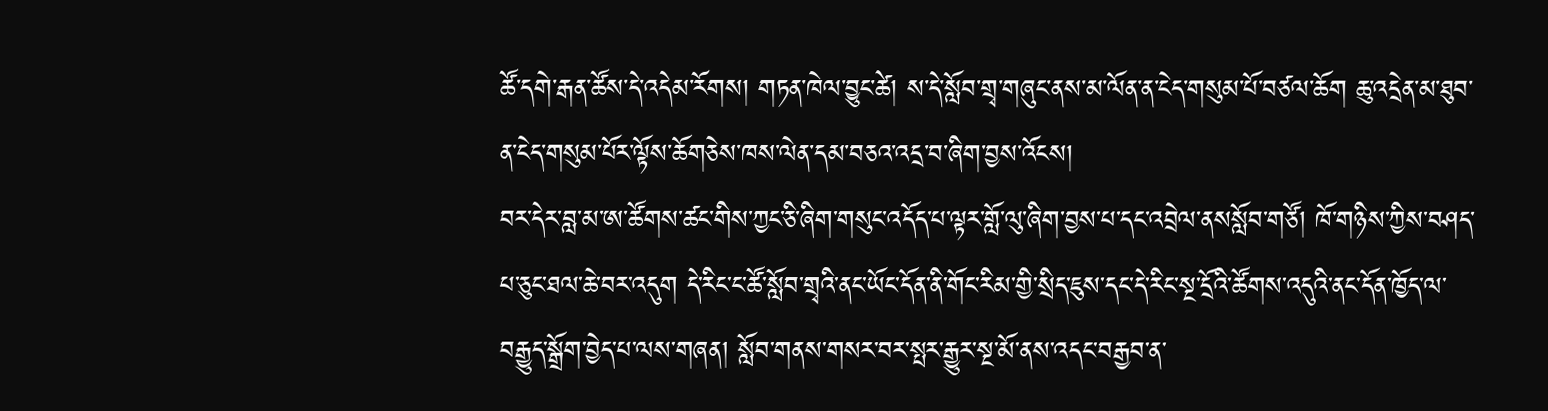ཚོ་དགེ་རྒན་ཚོས་དེ་འདེམ་རོགས། གཏན་ཁེལ་བྱུང་ཚེ། ས་དེ་སློབ་གྲྭ་གཞུང་ནས་མ་ལོན་ན་ངེད་གསུམ་པོ་བཙལ་ཆོག ཆུ་འདྲེན་མ་ཐུབ་ན་ངེད་གསུམ་པོར་ལྟོས་ཆོགཅེས་ཁས་ལེན་དམ་བཅའ་འདྲ་བ་ཞིག་བྱས་འོངས།
བར་དེར་བླ་མ་ཨ་ཚོགས་ཚང་གིས་ཀྱང་ཅི་ཞིག་གསུང་འདོད་པ་ལྟར་གློ་ལུ་ཞིག་བྱས་པ་དང་འབྲེལ་ནསསློབ་གཙོ། ཁོ་གཉིས་ཀྱིས་བཤད་པ་ཅུང་ཐལ་ཆེ་བར་འདུག དེ་རིང་ང་ཚོ་སློབ་གྲྭའི་ནང་ཡོང་དོན་ནི་གོང་རིམ་གྱི་སྲིད་ཇུས་དང་དེ་རིང་སྔ་དྲོའི་ཚོགས་འདུའི་ནང་དོན་ཁྱོད་ལ་བརྒྱུད་སྒྲོག་བྱེད་པ་ལས་གཞན། སློབ་གནས་གསར་བར་སྤར་རྒྱུར་སྔ་མོ་ནས་འདང་བརྒྱབ་ན་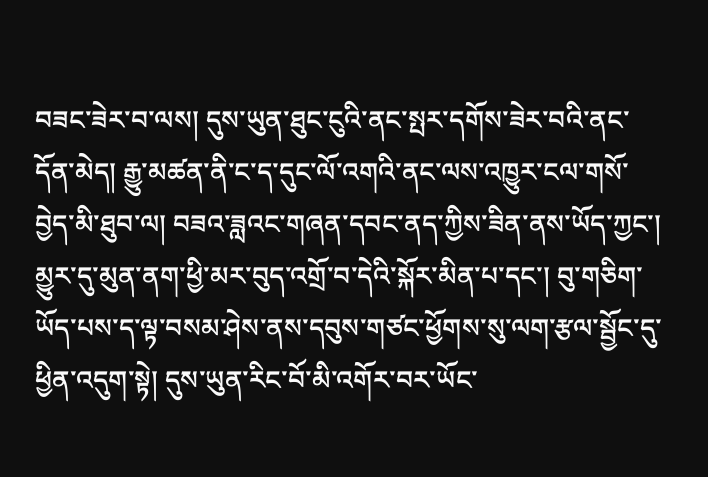བཟང་ཟེར་བ་ལས། དུས་ཡུན་ཐུང་ངུའི་ནང་སྤར་དགོས་ཟེར་བའི་ནང་དོན་མེད། རྒྱུ་མཚན་ནི་ང་ད་དུང་ལོ་འགའི་ནང་ལས་འཁྱུར་ངལ་གསོ་བྱེད་མི་ཐུབ་ལ། བཟའ་ཟླའང་གཞན་དབང་ནད་ཀྱིས་ཟིན་ནས་ཡོད་ཀྱང་། མྱུར་དུ་མུན་ནག་ཕྱི་མར་བུད་འགྲོ་བ་དེའི་སྐོར་མིན་པ་དང་། བུ་གཅིག་ཡོད་པས་ད་ལྟ་བསམ་ཤེས་ནས་དབུས་གཙང་ཕྱོགས་སུ་ལག་རྩལ་སྦྱོང་དུ་ཕྱིན་འདུག་སྟེ། དུས་ཡུན་རིང་བོ་མི་འགོར་བར་ཡོང་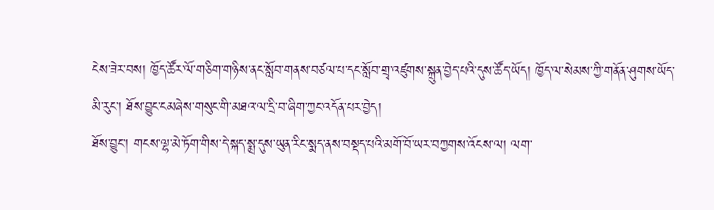ངེས་ཟེར་བས། ཁྱོད་ཚོར་ལོ་གཅིག་གཉིས་ནང་སློབ་གནས་བཙལ་པ་དང་སློབ་གྲྭ་འཛུགས་སྐྲུན་བྱེད་པའི་དུས་ཚོད་ཡོད། ཁྱོད་ལ་སེམས་ཀྱི་གནོན་ཤུགས་ཡོད་མི་རུང་། ཐོས་བྱུང་ངམཞེས་གསུང་གི་མཐའ་ལ་དྲི་བ་ཞིག་ཀྱང་འདོན་པར་བྱེད།
ཐོས་བྱུང་། གངས་ལྷ་མེ་ཏོག་གིས་དེ་སྐད་སྨྲ་དུས་ཡུན་རིང་སྨད་ནས་བསྡད་པའི་མགོ་བོ་ཡར་བཀྱགས་འོངས་ལ། ལག་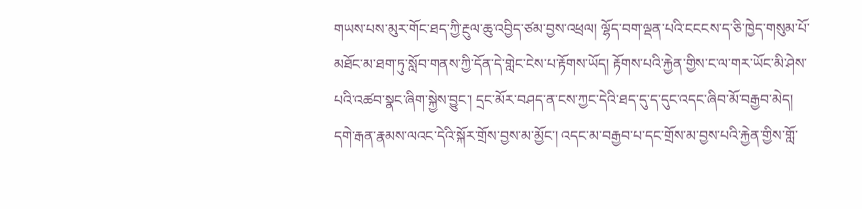གཡས་པས་མུར་གོང་ཐད་ཀྱི་རྔུལ་ཆུ་འབྱིད་ཙམ་བྱས་འཕྲལ། ལྷོད་བག་ལྡན་པའི་ངངངས་ད་ཅི་ཁྱེད་གསུམ་པོ་མཐོང་མ་ཐག་ཏུ་སློབ་གནས་ཀྱི་དོན་དེ་གླེང་ངེས་པ་རྟོགས་ཡོད། རྟོགས་པའི་རྐྱེན་གྱིས་ང་ལ་གར་ཡོང་མི་ཤེས་པའི་འཚབ་སྣང་ཞིག་སྐྱེས་བྱུང་། དྲང་མོར་བཤད་ན་ངས་ཀྱང་དེའི་ཐད་དུ་ད་དུང་འདང་ཞིབ་མོ་བརྒྱབ་མེད། དགེ་རྒན་རྣམས་ལའང་དེའི་སྐོར་གྲོས་བྱས་མ་མྱོང་། འདང་མ་བརྒྱབ་པ་དང་གྲོས་མ་བྱས་པའི་རྐྱེན་གྱིས་གློ་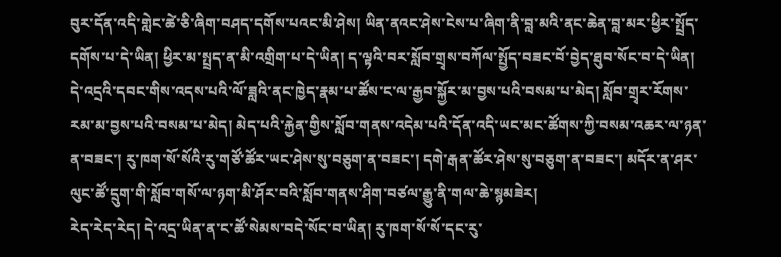བུར་དོན་འདི་གླེང་ཚེ་ཅི་ཞིག་བཤད་དགོས་པའང་མི་ཤེས། ཡིན་ནའང་ཤེས་ངེས་པ་ཞིག་ནི་བླ་མའི་ནང་ཆེན་བླ་མར་ཕྱིར་སྤྲོད་དགོས་པ་དེ་ཡིན། ཕྱིར་མ་སྤྲད་ན་མི་འགྲིག་པ་དེ་ཡིན། ད་ལྟའི་བར་སློབ་གྲྭས་བཀོལ་སྤྱོད་བཟང་བོ་བྱེད་ཐུབ་སོང་བ་དེ་ཡིན། དེ་འདྲའི་དབང་གིས་འདས་པའི་ལོ་ཟླའི་ནང་ཁྱེད་རྣམ་པ་ཚོས་ང་ལ་རྒྱབ་སྐྱོར་མ་བྱས་པའི་བསམ་པ་མེད། སློབ་གྲྭར་རོགས་རམ་མ་བྱས་པའི་བསམ་པ་མེད། མེད་པའི་རྐྱེན་གྱིས་སློབ་གནས་འདེམ་པའི་དོན་འདི་ཡང་མང་ཚོགས་ཀྱི་བསམ་འཆར་ལ་ཉན་ན་བཟང་། རུ་ཁག་སོ་སོའི་རུ་གཙོ་ཚོར་ཡང་ཤེས་སུ་བཅུག་ན་བཟང་། དགེ་རྒན་ཚོར་ཤེས་སུ་བཅུག་ན་བཟང་། མདོར་ན་ཤར་ལུང་ཚོ་དྲུག་གི་སློབ་གསོ་ལ་ཉག་མི་ཤོར་བའི་སློབ་གནས་ཤིག་བཙལ་རྒྱུ་ནི་གལ་ཆེ་སྙམཟེར།
རེད་རེད་རེད། དེ་འདྲ་ཡིན་ན་ང་ཚོ་སེམས་བདེ་སོང་བ་ཡིན། རུ་ཁག་སོ་སོ་དང་རུ་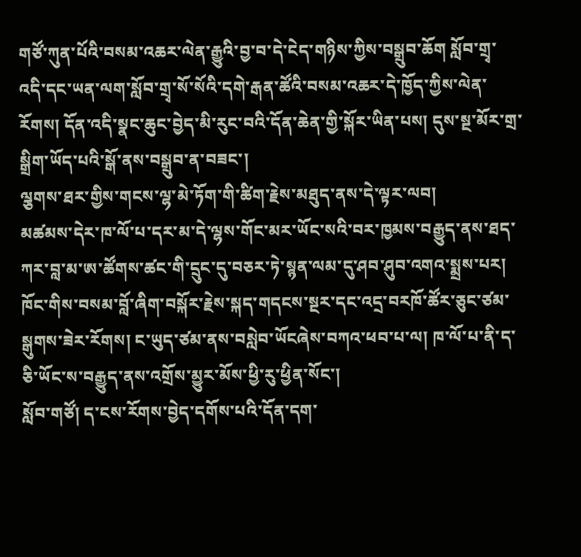གཙོ་ཀུན་པོའི་བསམ་འཆར་ལེན་རྒྱུའི་བྱ་བ་དེ་ངེད་གཉིས་ཀྱིས་བསྒྲུབ་ཆོག སློབ་གྲྭ་འདི་དང་ཡན་ལག་སློབ་གྲྭ་སོ་སོའི་དགེ་རྒན་ཚོའི་བསམ་འཆར་དེ་ཁྱོད་ཀྱིས་ལེན་རོགས། དོན་འདི་སྣང་ཆུང་བྱེད་མི་རུང་བའི་དོན་ཆེན་གྱི་སྐོར་ཡིན་པས། དུས་སྔ་མོར་གྲ་སྒྲིག་ཡོད་པའི་སྒོ་ནས་བསྒྲུབ་ན་བཟང་།
ལྕགས་ཐར་གྱིས་གངས་ལྷ་མེ་ཏོག་གི་ཚིག་རྗེས་མཐུད་ནས་དེ་ལྟར་ལབ།
མཚམས་དེར་ཁ་ལོ་པ་དར་མ་དེ་ལྷས་གོང་མར་ཡོང་སའི་བར་ཁྱམས་བརྒྱུད་ནས་ཐད་ཀར་བླ་མ་ཨ་ཚོགས་ཚང་གི་དྲུང་དུ་བཅར་ཏེ་སྙན་ལམ་དུ་ཤབ་ཤུབ་འགའ་སྨྲས་པར། ཁོང་གིས་བསམ་བློ་ཞིག་བསྐོར་རྗེས་སྐད་གདངས་སྔར་དང་འདྲ་བརཁོ་ཚོར་ཅུང་ཙམ་སྒུགས་ཟེར་རོགས། ང་ཡུད་ཙམ་ནས་བསླེབ་ཡོངཞེས་བཀའ་ཕབ་པ་ལ། ཁ་ལོ་པ་ནི་ད་ཅི་ཡོང་ས་བརྒྱུད་ནས་འགྲོས་མྱུར་མོས་ཕྱི་རུ་ཕྱིན་སོང་།
སློབ་གཙོ། ད་ངས་རོགས་བྱེད་དགོས་པའི་དོན་དག་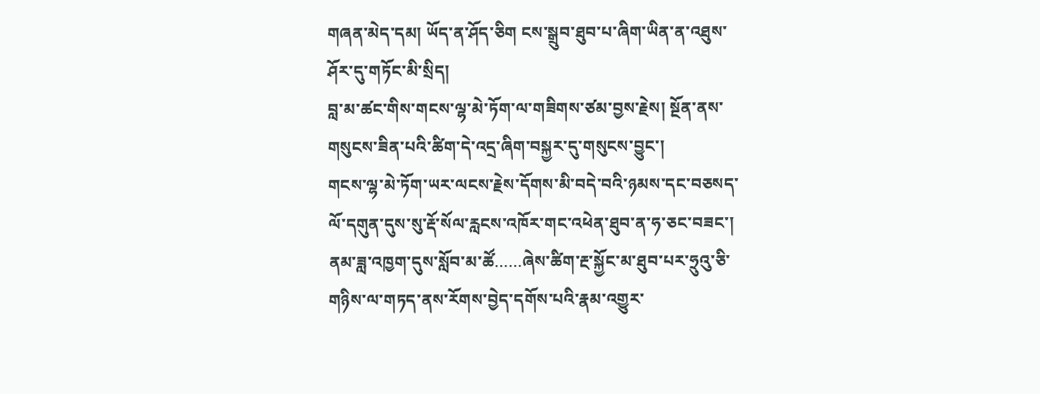གཞན་མེད་དམ། ཡོད་ན་ཤོད་ཅིག ངས་སྒྲུབ་ཐུབ་པ་ཞིག་ཡིན་ན་འཐུས་ཤོར་དུ་གཏོང་མི་སྲིད།
བླ་མ་ཚང་གིས་གངས་ལྷ་མེ་ཏོག་ལ་གཟིགས་ཙམ་བྱས་རྗེས། སྔོན་ནས་གསུངས་ཟིན་པའི་ཚིག་དེ་འདྲ་ཞིག་བསྐྱར་དུ་གསུངས་བྱུང་།
གངས་ལྷ་མེ་ཏོག་ཡར་ལངས་རྗེས་དོགས་མི་བདེ་བའི་ཉམས་དང་བཅསད་ལོ་དགུན་དུས་སུ་རྡོ་སོལ་རླངས་འཁོར་གང་འཕེན་ཐུབ་ན་ཧ་ཅང་བཟང་། ནམ་ཟླ་འཁྱག་དུས་སློབ་མ་ཚོ……ཞེས་ཚིག་རྔ་སྐྱོང་མ་ཐུབ་པར་ཧྲུའུ་ཅི་གཉིས་ལ་གཏད་ནས་རོགས་བྱེད་དགོས་པའི་རྣམ་འགྱུར་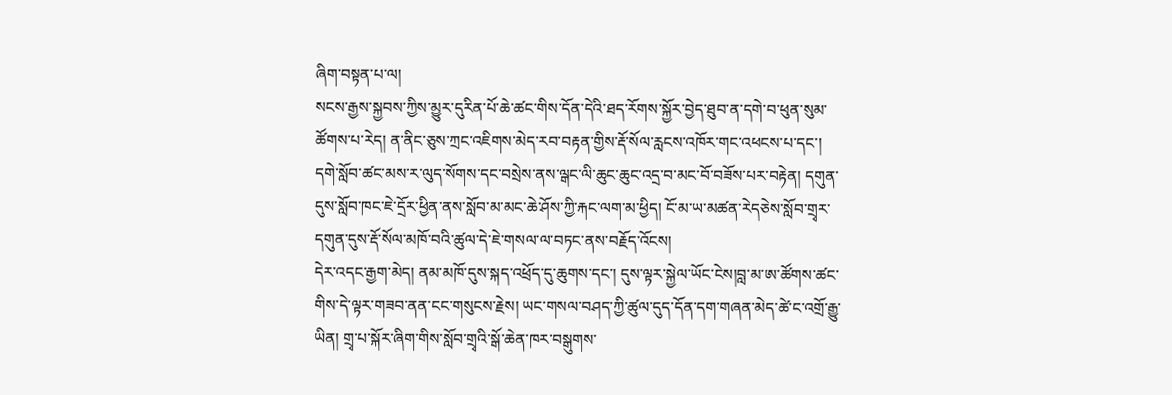ཞིག་བསྟན་པ་ལ།
སངས་རྒྱས་སྐྱབས་ཀྱིས་མྱུར་དུརིན་པོ་ཆེ་ཚང་གིས་དོན་དེའི་ཐད་རོགས་སྐྱོར་བྱེད་ཐུབ་ན་དགེ་བ་ཕུན་སུམ་ཚོགས་པ་རེད། ན་ནིང་ཅུས་ཀྲང་འཇིགས་མེད་རབ་བརྟན་གྱིས་རྡོ་སོལ་རླངས་འཁོར་གང་འཕངས་པ་དང་། དགེ་སློབ་ཚང་མས་ར་ལུད་སོགས་དང་བསྲེས་ནས་ལྒང་ལི་ཆུང་ཆུང་འདྲ་བ་མང་བོ་བཟོས་པར་བརྟེན། དགུན་དུས་སློབ་ཁང་ཇེ་དྲོར་ཕྱིན་ནས་སློབ་མ་མང་ཆེ་ཤོས་ཀྱི་རྐང་ལག་མ་ཕྱིད། ངོ་མ་ཡ་མཚན་རེདཅེས་སློབ་གྲྭར་དགུན་དུས་རྡོ་སོལ་མཁོ་བའི་ཚུལ་དེ་ཇེ་གསལ་ལ་བཏང་ནས་བརྗོད་འོངས།
དེར་འདང་རྒྱག་མེད། ནམ་མཁོ་དུས་སྐད་འཕྲོད་དུ་ཆུགས་དང་། དུས་ལྟར་སྐྱེལ་ཡོང་ངེས།བླ་མ་ཨ་ཚོགས་ཚང་གིས་དེ་ལྟར་གཟབ་ནན་ངང་གསུངས་རྗེས། ཡང་གསལ་བཤད་ཀྱི་ཚུལ་དུད་དོན་དག་གཞན་མེད་ཚེ་ང་འགྲོ་རྒྱུ་ཡིན། གྲྭ་པ་སྐོར་ཞིག་གིས་སློབ་གྲྭའི་སྒོ་ཆེན་ཁར་བསྒུགས་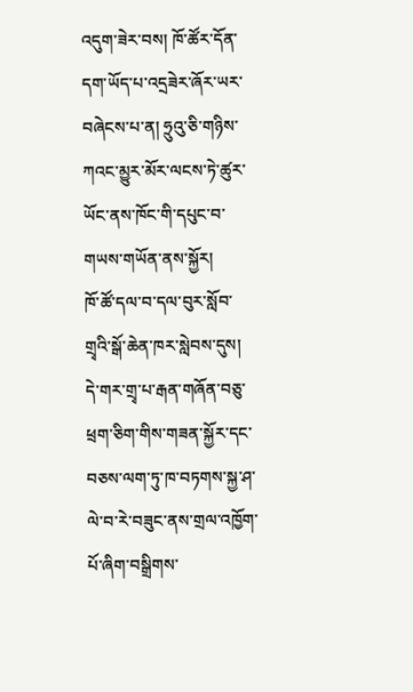འདུག་ཟེར་བས། ཁོ་ཚོར་དོན་དག་ཡོད་པ་འདྲཟེར་ཞོར་ཡར་བཞེངས་པ་ན། ཧྲུའུ་ཅི་གཉིས་ཀའང་མྱུར་མོར་ལངས་ཏེ་ཚུར་ཡོང་ནས་ཁོང་གི་དཔུང་བ་གཡས་གཡོན་ནས་སྐྱོར།
ཁོ་ཚོ་དལ་བ་དལ་བུར་སློབ་གྲྭའི་སྒོ་ཆེན་ཁར་སླེབས་དུས། དེ་གར་གྲྭ་པ་རྒན་གཞོན་བཅུ་ཕྲག་ཅིག་གིས་གཟན་སྐྱོར་དང་བཅས་ལག་ཏུ་ཁ་བཏགས་སྐྱ་ཤ་ལེ་བ་རེ་བཟུང་ནས་གྲལ་འཁྱོག་པོ་ཞིག་བསྒྲིགས་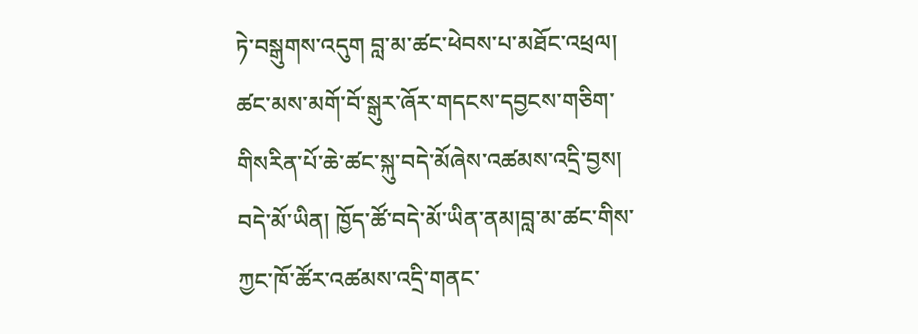ཏེ་བསྒུགས་འདུག བླ་མ་ཚང་ཕེབས་པ་མཐོང་འཕྲལ། ཚང་མས་མགོ་བོ་སྒུར་ཞོར་གདངས་དབྱངས་གཅིག་གིསརིན་པོ་ཆེ་ཚང་སྐུ་བདེ་མོཞེས་འཚམས་འདྲི་བྱས།
བདེ་མོ་ཡིན། ཁྱོད་ཚོ་བདེ་མོ་ཡིན་ནམ།བླ་མ་ཚང་གིས་ཀྱང་ཁོ་ཚོར་འཚམས་འདྲི་གནང་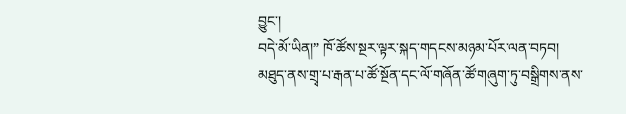བྱུང་།
བདེ་མོ་ཡིན།” ཁོ་ཚོས་སྔར་ལྟར་སྐད་གདངས་མཉམ་པོར་ལན་བཏབ།
མཐུད་ནས་གྲྭ་པ་རྒན་པ་ཚོ་སྔོན་དང་ལོ་གཞོན་ཚོ་གཞུག་ཏུ་བསྒྲིགས་ནས་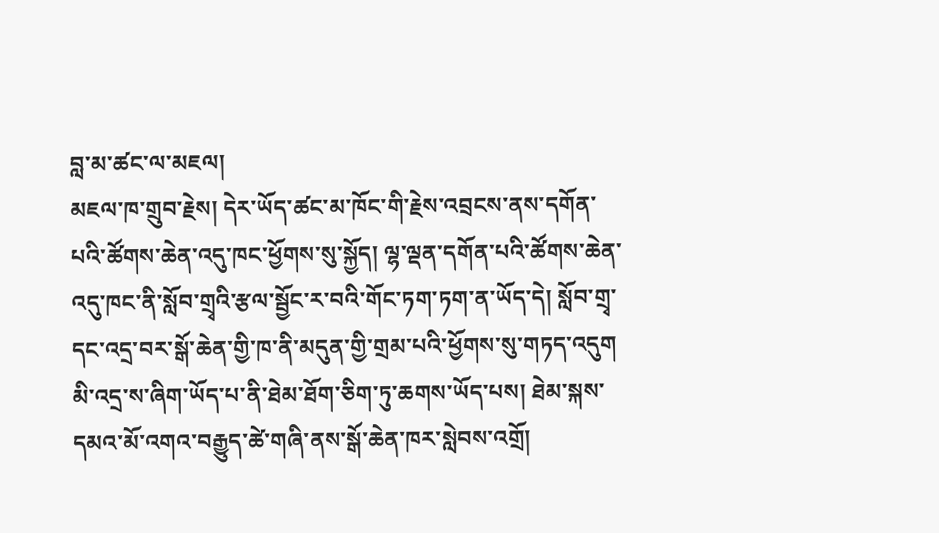བླ་མ་ཚང་ལ་མཇལ།
མཇལ་ཁ་གྲུབ་རྗེས། དེར་ཡོད་ཚང་མ་ཁོང་གི་རྗེས་འབྲངས་ནས་དགོན་པའི་ཚོགས་ཆེན་འདུ་ཁང་ཕྱོགས་སུ་སྐྱོད། ལྷ་ལྡན་དགོན་པའི་ཚོགས་ཆེན་འདུ་ཁང་ནི་སློབ་གྲྭའི་རྩལ་སྦྱོང་ར་བའི་གོང་ཏག་ཏག་ན་ཡོད་དེ། སློབ་གྲྭ་དང་འདྲ་བར་སྒོ་ཆེན་གྱི་ཁ་ནི་མདུན་གྱི་གྲམ་པའི་ཕྱོགས་སུ་གཏད་འདུག མི་འདྲ་ས་ཞིག་ཡོད་པ་ནི་ཐེམ་ཐོག་ཅིག་ཏུ་ཆགས་ཡོད་པས། ཐེམ་སྐས་དམའ་མོ་འགའ་བརྒྱུད་ཚེ་གཞི་ནས་སྒོ་ཆེན་ཁར་སླེབས་འགྲོ།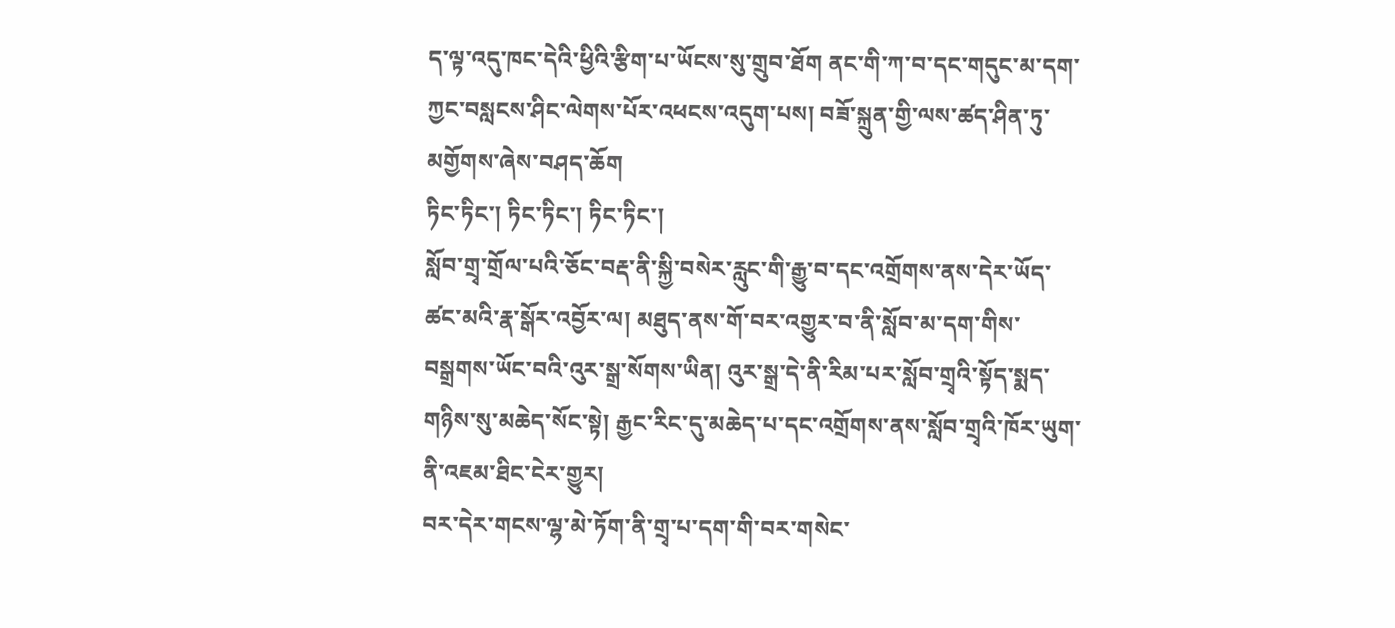ད་ལྟ་འདུ་ཁང་དེའི་ཕྱིའི་རྩིག་པ་ཡོངས་སུ་གྲུབ་ཐོག ནང་གི་ཀ་བ་དང་གདུང་མ་དག་ཀྱང་བསླངས་ཤིང་ལེགས་པོར་འཕངས་འདུག་པས། བཟོ་སྐྲུན་གྱི་ལས་ཚད་ཤིན་ཏུ་མགྱོགས་ཞེས་བཤད་ཆོག
ཏིང་ཏིང་། ཏིང་ཏིང་། ཏིང་ཏིང་།
སློབ་གྲྭ་གྲོལ་པའི་ཅོང་བརྡ་ནི་སྐྱི་བསེར་རླུང་གི་རྒྱུ་བ་དང་འགྲོགས་ནས་དེར་ཡོད་ཚང་མའི་རྣ་སྒོར་འབྱོར་ལ། མཐུད་ནས་གོ་བར་འགྱུར་བ་ནི་སློབ་མ་དག་གིས་བསྒྲགས་ཡོང་བའི་འུར་སྒྲ་སོགས་ཡིན། འུར་སྒྲ་དེ་ནི་རིམ་པར་སློབ་གྲྭའི་སྟོད་སྨད་གཉིས་སུ་མཆེད་སོང་སྟེ། རྒྱང་རིང་དུ་མཆེད་པ་དང་འགྲོགས་ནས་སློབ་གྲྭའི་ཁོར་ཡུག་ནི་འཇམ་ཐིང་ངེར་གྱུར།
བར་དེར་གངས་ལྷ་མེ་ཏོག་ནི་གྲྭ་པ་དག་གི་བར་གསེང་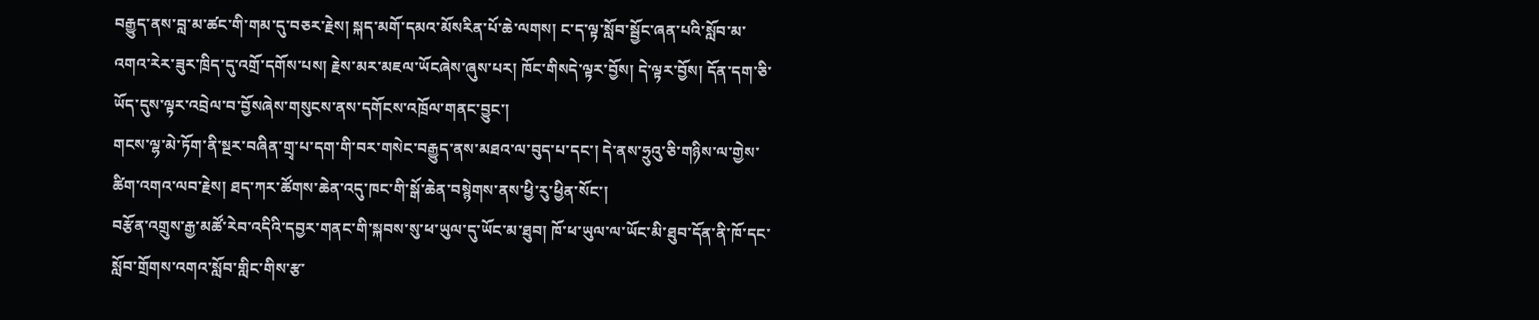བརྒྱུད་ནས་བླ་མ་ཚང་གི་གམ་དུ་བཅར་རྗེས། སྐད་མགོ་དམའ་མོསརིན་པོ་ཆེ་ལགས། ང་ད་ལྟ་སློབ་སྦྱོང་ཞན་པའི་སློབ་མ་འགའ་རེར་ཟུར་ཁྲིད་དུ་འགྲོ་དགོས་པས། རྗེས་མར་མཇལ་ཡོངཞེས་ཞུས་པར། ཁོང་གིསདེ་ལྟར་བྱོས། དེ་ལྟར་བྱོས། དོན་དག་ཅི་ཡོད་དུས་ལྟར་འབྲེལ་བ་བྱོསཞེས་གསུངས་ནས་དགོངས་འཁྲོལ་གནང་བྱུང་།
གངས་ལྷ་མེ་ཏོག་ནི་སྔར་བཞིན་གྲྭ་པ་དག་གི་བར་གསེང་བརྒྱུད་ནས་མཐའ་ལ་བུད་པ་དང་། དེ་ནས་ཧྲུའུ་ཅི་གཉིས་ལ་གྱེས་ཚིག་འགའ་ལབ་རྗེས། ཐད་ཀར་ཚོགས་ཆེན་འདུ་ཁང་གི་སྒོ་ཆེན་བསྙེགས་ནས་ཕྱི་རུ་ཕྱིན་སོང་།
བརྩོན་འགྲུས་རྒྱ་མཚོ་རེབ་འདིའི་དབྱར་གནང་གི་སྐབས་སུ་ཕ་ཡུལ་དུ་ཡོང་མ་ཐུབ། ཁོ་ཕ་ཡུལ་ལ་ཡོང་མི་ཐུབ་དོན་ནི་ཁོ་དང་སློབ་གྲོགས་འགའ་སློབ་གླིང་གིས་རྩ་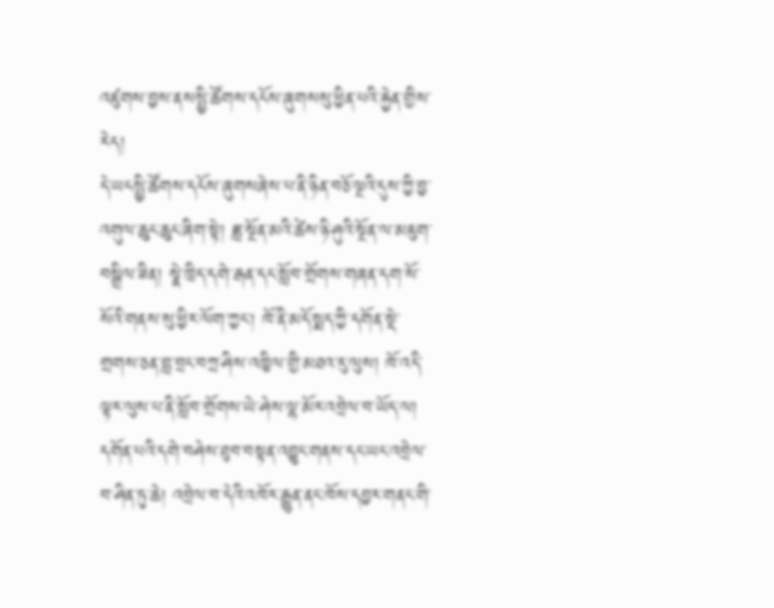འཛུགས་བྱས་ནསསྤྱི་ཚོགས་དངོས་ཞུགསསུ་ཕྱིན་པའི་རྐྱེན་གྱིས་རེད།
དེ་ཡངསྤྱི་ཚོགས་དངོས་ཞུགསཞེས་པ་ནི་ཉིན་བཅོ་ལྔའི་དུས་ཀྱི་བྱ་འགུལ་ཆུང་ཆུང་ཞིག་སྟེ། ཟླ་སྔོན་མའི་ཚེས་ཉི་ཤུའི་སྔོན་ལ་མཇུག་བསྒྲིལ་ཟིན། སྣེ་ཁྲིད་དགེ་རྒན་དང་སློབ་གྲོགས་གཞན་དག་སོ་སོའི་གནས་སུ་ཕྱིར་ལོག་ཀྱང་། ཁོ་ནི་མདོ་སྨད་ཀྱི་དགོན་སྡེ་གྲགས་ཅན་བླ་བྲང་བཀྲ་ཤིས་འཁྱིལ་གྱི་མཐའ་རུ་ལུས། ཁོ་འདི་ལྟར་ལུས་པ་ནི་སློབ་གྲོགས་ཡེ་ཤེས་ལྷ་མོར་འབྲེལ་བ་ཡོད་ལ། དགོན་པའི་དགེ་བཤེས་ཐུབ་བསྟན་འབྱུང་གནས་དང་ཡང་འབྲེལ་བ་ཤིན་ཏུ་ཆེ། འབྲེལ་བ་དེའི་འཁོར་རྒྱུན་ནང་ཁོས་དབྱར་གནང་གི་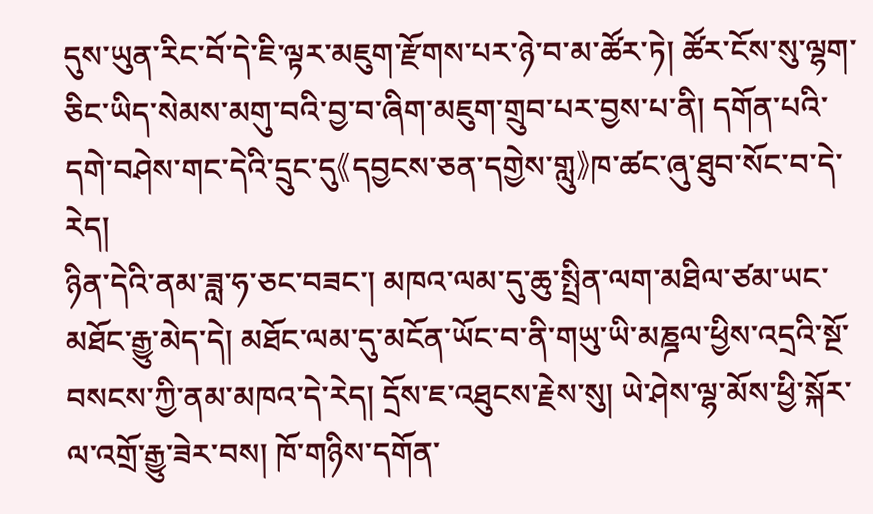དུས་ཡུན་རིང་བོ་དེ་ཇི་ལྟར་མཇུག་རྫོགས་པར་ཉེ་བ་མ་ཚོར་ཏེ། ཚོར་ངོས་སུ་ལྷག་ཅིང་ཡིད་སེམས་མགུ་བའི་བྱ་བ་ཞིག་མཇུག་གྲུབ་པར་བྱས་པ་ནི། དགོན་པའི་དགེ་བཤེས་གང་དེའི་དྲུང་དུ《དབྱངས་ཅན་དགྱེས་གླུ》ཁ་ཚང་ཞུ་ཐུབ་སོང་བ་དེ་རེད།
ཉིན་དེའི་ནམ་ཟླ་ཧ་ཅང་བཟང་། མཁའ་ལམ་དུ་ཆུ་སྤྲིན་ལག་མཐིལ་ཙམ་ཡང་མཐོང་རྒྱུ་མེད་དེ། མཐོང་ལམ་དུ་མངོན་ཡོང་བ་ནི་གཡུ་ཡི་མཎྜལ་ཕྱིས་འདྲའི་སྔོ་བསངས་ཀྱི་ནམ་མཁའ་དེ་རེད། དྲོས་ཇ་འཐུངས་རྗེས་སུ། ཡེ་ཤེས་ལྷ་མོས་ཕྱི་སྐོར་ལ་འགྲོ་རྒྱུ་ཟེར་བས། ཁོ་གཉིས་དགོན་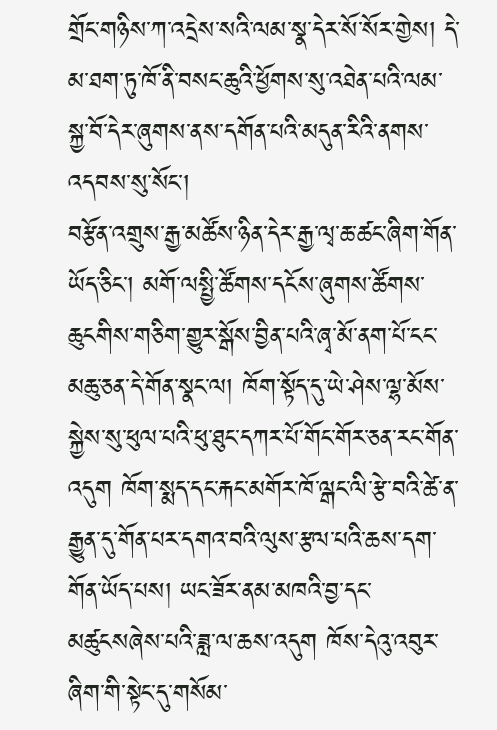གྲོང་གཉིས་ཀ་འདྲེས་སའི་ལམ་སྣ་དེར་སོ་སོར་གྱེས། དེ་མ་ཐག་ཏུ་ཁོ་ནི་བསང་ཆུའི་ཕྱོགས་སུ་འཐེན་པའི་ལམ་སྐྱ་བོ་དེར་ཞུགས་ནས་དགོན་པའི་མདུན་རིའི་ནགས་འདབས་སུ་སོང་།
བརྩོན་འགྲུས་རྒྱ་མཚོས་ཉིན་དེར་རྒྱ་ལྭ་ཆ་ཚང་ཞིག་གོན་ཡོད་ཅིང་། མགོ་ལསྤྱི་ཚོགས་དངོས་ཞུགས་ཚོགས་ཆུངགིས་གཅིག་གྱུར་སྒོས་བྱིན་པའི་ཞྭ་མོ་ནག་པོ་ངང་མཆུ་ཅན་དེ་གོན་སྣང་ལ། ཁོག་སྟོད་དུ་ཡེ་ཤེས་ལྷ་མོས་སྐྱེས་སུ་ཕུལ་པའི་ཕུ་ཐུང་དཀར་པོ་གོང་གོར་ཅན་རང་གོན་འདུག ཁོག་སྨད་དང་རྐང་མགོར་ཁོ་ལྒང་ལི་རྩེ་བའི་ཚེ་ན་རྒྱུན་དུ་གོན་པར་དགའ་བའི་ལུས་རྩལ་པའི་ཆས་དག་གོན་ཡོད་པས། ཡང་ཟོར་ནམ་མཁའི་བྱ་དང་མཚུངསཞེས་པའི་ཟླ་ལ་ཆས་འདུག ཁོས་དེའུ་འབུར་ཞིག་གི་སྟེང་དུ་གསོམ་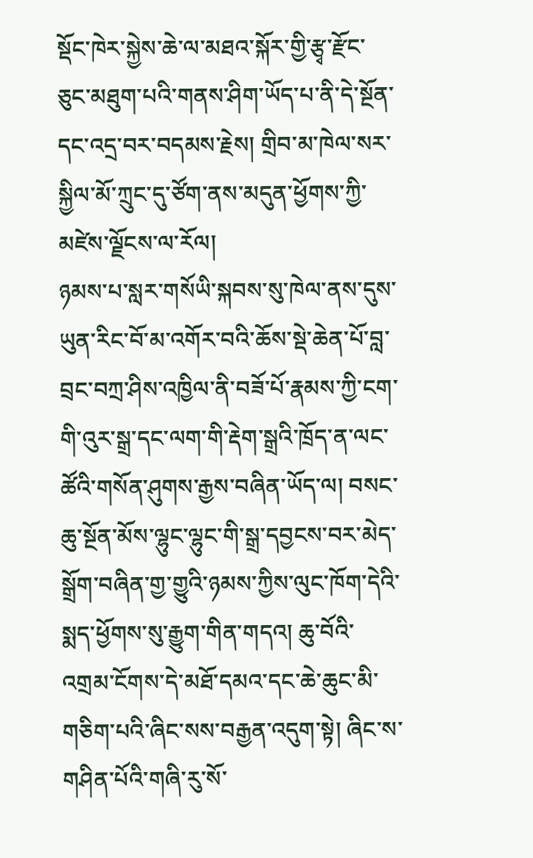སྡོང་ཁེར་སྐྱེས་ཆེ་ལ་མཐའ་སྐོར་གྱི་རྩྭ་རྫོང་ཅུང་མཐུག་པའི་གནས་ཤིག་ཡོད་པ་ནི་དེ་སྔོན་དང་འདྲ་བར་བདམས་རྗེས། གྲིབ་མ་ཁེལ་སར་སྐྱིལ་མོ་ཀྲུང་དུ་ཙོག་ནས་མདུན་ཕྱོགས་ཀྱི་མཛེས་ལྗོངས་ལ་རོལ།
ཉམས་པ་སླར་གསོཡི་སྐབས་སུ་ཁེལ་ནས་དུས་ཡུན་རིང་བོ་མ་འགོར་བའི་ཆོས་སྡེ་ཆེན་པོ་བླ་བྲང་བཀྲ་ཤིས་འཁྱིལ་ནི་བཟོ་པོ་རྣམས་ཀྱི་ངག་གི་འུར་སྒྲ་དང་ལག་གི་རྡེག་སྒྲའི་ཁྲོད་ན་ལང་ཚོའི་གསོན་ཤུགས་རྒྱས་བཞིན་ཡོད་ལ། བསང་ཆུ་སྔོན་མོས་ལྷུང་ལྷུང་གི་སྒྲ་དབྱངས་བར་མེད་སྒྲོག་བཞིན་གྱ་གྱུའི་ཉམས་ཀྱིས་ལུང་ཁོག་དེའི་སྨད་ཕྱོགས་སུ་རྒྱུག་གིན་གདའ། ཆུ་བོའི་འགྲམ་ངོགས་དེ་མཐོ་དམའ་དང་ཆེ་ཆུང་མི་གཅིག་པའི་ཞིང་སས་བརྒྱན་འདུག་སྟེ། ཞིང་ས་གཤིན་པོའི་གཞི་རུ་སོ་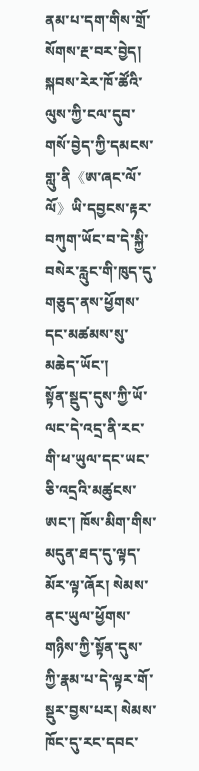ནམ་པ་དག་གིས་གྲོ་སོགས་རྔ་བར་བྱེད། སྐབས་རེར་ཁོ་ཚོའི་ལུས་ཀྱི་ངལ་དུབ་གསོ་བྱེད་ཀྱི་དམངས་གླུ་ནི《ཨ་ཞང་ལོ་ལོ》ཡི་དབྱངས་རྟར་བཀུག་ཡོང་བ་དེ་སྐྱི་བསེར་རླུང་གི་ཁུད་དུ་གཅུད་ནས་ཕྱོགས་དང་མཚམས་སུ་མཆེད་ཡོང་།
སྟོན་སྡུད་དུས་ཀྱི་ཡོ་ལང་དེ་འདྲ་ནི་རང་གི་ཕ་ཡུལ་དང་ཡང་ཅི་འདྲའི་མཚུངས་ཨང་། ཁོས་མིག་གིས་མདུན་ཐད་དུ་ལྟད་མོར་ལྟ་ཞོར། སེམས་ནང་ཡུལ་ཕྱོགས་གཉིས་ཀྱི་སྟོན་དུས་ཀྱི་རྣམ་པ་དེ་ལྟར་གོ་སྡུར་བྱས་པར། སེམས་ཁོང་དུ་རང་དབང་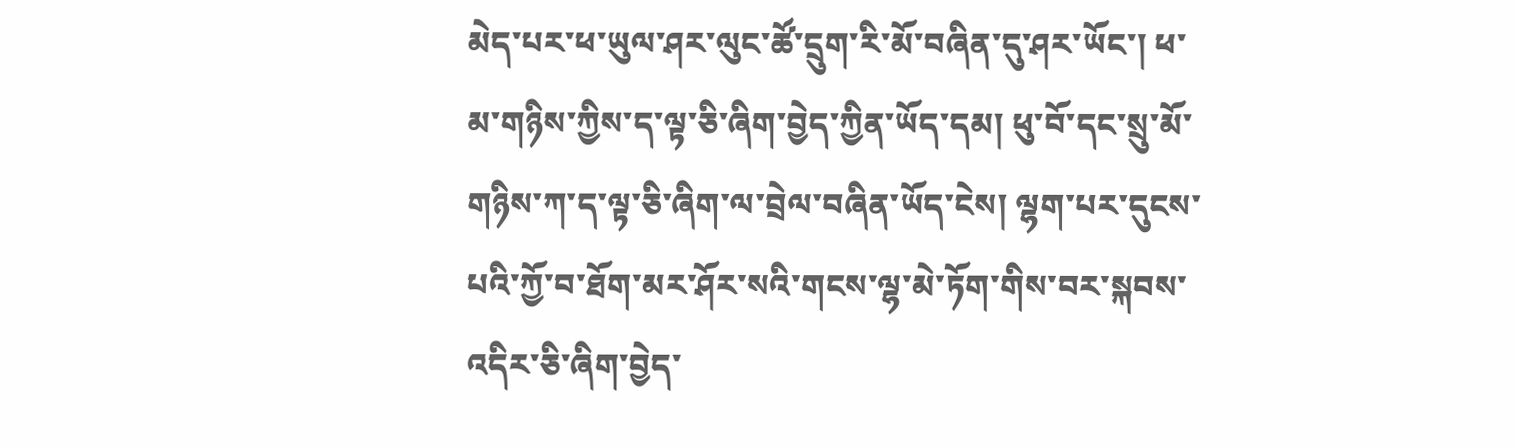མེད་པར་ཕ་ཡུལ་ཤར་ལུང་ཚོ་དྲུག་རི་མོ་བཞིན་དུ་ཤར་ཡོང་། ཕ་མ་གཉིས་ཀྱིས་ད་ལྟ་ཅི་ཞིག་བྱེད་ཀྱིན་ཡོད་དམ། ཕུ་བོ་དང་སྲུ་མོ་གཉིས་ཀ་ད་ལྟ་ཅི་ཞིག་ལ་བྲེལ་བཞིན་ཡོད་ངེས། ལྷག་པར་དུངས་པའི་ཀྱོ་བ་ཐོག་མར་ཤོར་སའི་གངས་ལྷ་མེ་ཏོག་གིས་བར་སྐབས་འདིར་ཅི་ཞིག་བྱེད་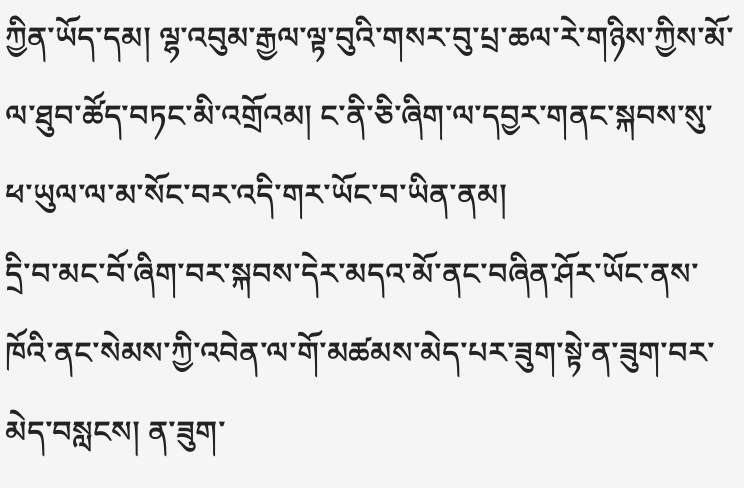ཀྱིན་ཡོད་དམ། ལྷ་འབུམ་རྒྱལ་ལྟ་བུའི་གསར་བུ་པྲ་ཆལ་རེ་གཉིས་ཀྱིས་མོ་ལ་ཐུབ་ཚོད་བཏང་མི་འགྲོའམ། ང་ནི་ཅི་ཞིག་ལ་དབྱར་གནང་སྐབས་སུ་ཕ་ཡུལ་ལ་མ་སོང་བར་འདི་གར་ཡོང་བ་ཡིན་ནམ།
དྲི་བ་མང་བོ་ཞིག་བར་སྐབས་དེར་མདའ་མོ་ནང་བཞིན་ཤོར་ཡོང་ནས་ཁོའི་ནང་སེམས་ཀྱི་འབེན་ལ་གོ་མཚམས་མེད་པར་ཟུག་སྟེ་ན་ཟུག་བར་མེད་བསླངས། ན་ཟུག་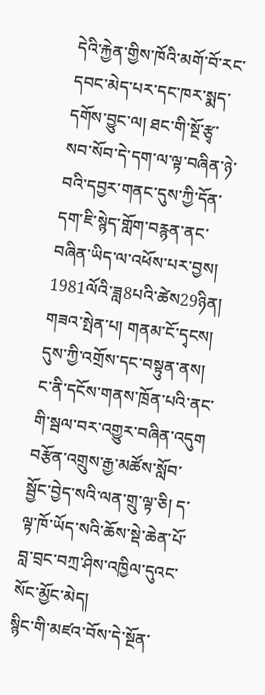དེའི་རྐྱེན་གྱིས་ཁོའི་མགོ་བོ་རང་དབང་མེད་པར་དང་ཁར་སྨད་དགོས་བྱུང་ལ། ཐང་གི་སྔོ་རྩྭ་སབ་སོབ་དེ་དག་ལ་ལྟ་བཞིན་ཉེ་བའི་དབྱར་གནང་དུས་ཀྱི་དོན་དག་ཇི་སྙེད་གློག་བརྙན་ནང་བཞིན་ཡིད་ལ་འཕོས་པར་བྱས།
1981ལོའི་ཟླ8པའི་ཚེས29ཉིན། གཟའ་སྤེན་པ། གནམ་ངོ་དྭངས།
དུས་ཀྱི་འགྲོས་དང་བསྟུན་ནས། ང་ནི་དངོས་གནས་ཁྲོན་པའི་ནང་གི་སྦལ་བར་འགྱུར་བཞིན་འདུག བརྩོན་འགྲུས་རྒྱ་མཚོས་སློབ་སྦྱོང་བྱེད་སའི་ལན་གྲུ་ལྟ་ཅི། ད་ལྟ་ཁོ་ཡོད་སའི་ཆོས་སྡེ་ཆེན་པོ་བླ་བྲང་བཀྲ་ཤིས་འཁྱིལ་དུའང་སོང་མྱོང་མེད།
སྙིང་གི་མཛའ་བོས་དེ་སྔོན་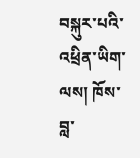བསྐུར་པའི་འཕྲིན་ཡིག་ལས། ཁོས་བླ་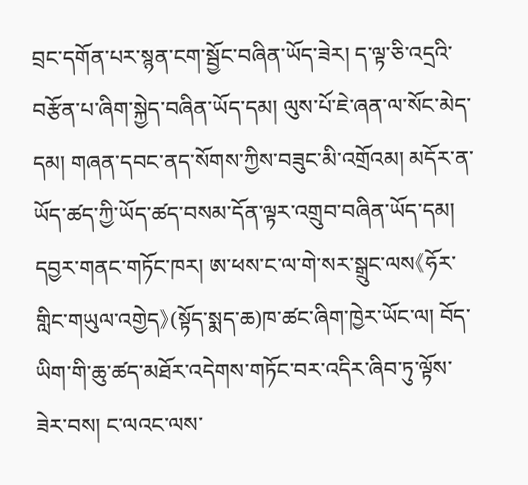བྲང་དགོན་པར་སྙན་ངག་སྦྱོང་བཞིན་ཡོད་ཟེར། ད་ལྟ་ཅི་འདྲའི་བརྩོན་པ་ཞིག་སྐྱེད་བཞིན་ཡོད་དམ། ལུས་པོ་ཇེ་ཞན་ལ་སོང་མེད་དམ། གཞན་དབང་ནད་སོགས་ཀྱིས་བཟུང་མི་འགྲོའམ། མདོར་ན་ཡོད་ཚད་ཀྱི་ཡོད་ཚད་བསམ་དོན་ལྟར་འགྲུབ་བཞིན་ཡོད་དམ།
དབྱར་གནང་གཏོང་ཁར། ཨ་ཕས་ང་ལ་གེ་སར་སྒྲུང་ལས《ཧོར་གླིང་གཡུལ་འགྱེད》(སྟོད་སྨད་ཆ)ཁ་ཚང་ཞིག་ཁྱེར་ཡོང་ལ། བོད་ཡིག་གི་ཆུ་ཚད་མཐོར་འདེགས་གཏོང་བར་འདིར་ཞིབ་ཏུ་ལྟོས་ཟེར་བས། ང་ལའང་ལས་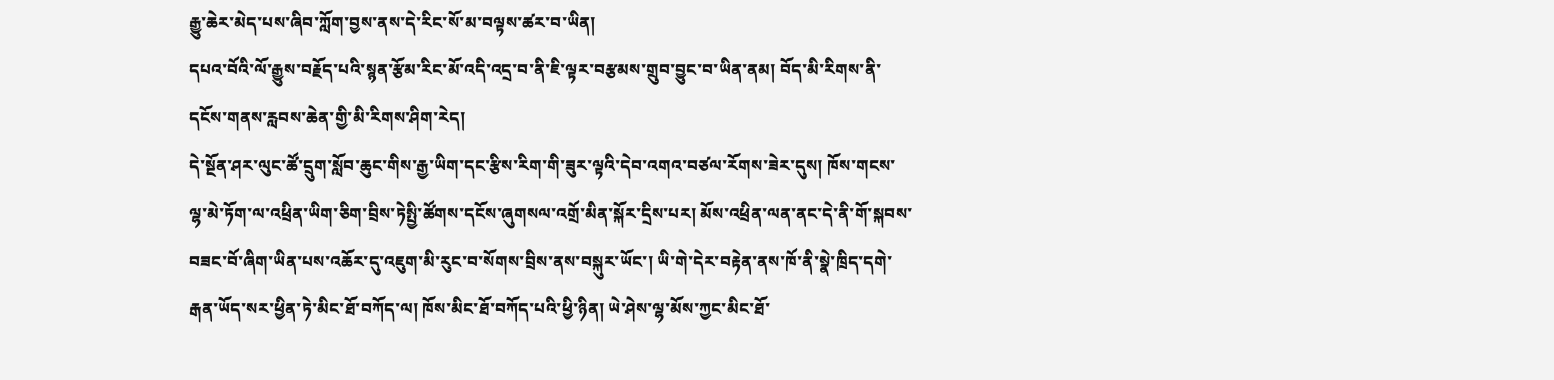རྒྱུ་ཆེར་མེད་པས་ཞིབ་ཀློག་བྱས་ནས་དེ་རིང་སོ་མ་བལྟས་ཚར་བ་ཡིན།
དཔའ་བོའི་ལོ་རྒྱུས་བརྗོད་པའི་སྙན་རྩོམ་རིང་མོ་འདི་འདྲ་བ་ནི་ཇི་ལྟར་བརྩམས་གྲུབ་བྱུང་བ་ཡིན་ནམ། བོད་མི་རིགས་ནི་དངོས་གནས་རླབས་ཆེན་གྱི་མི་རིགས་ཤིག་རེད།
དེ་སྔོན་ཤར་ལུང་ཚོ་དྲུག་སློབ་ཆུང་གིས་རྒྱ་ཡིག་དང་རྩིས་རིག་གི་ཟུར་ལྟའི་དེབ་འགའ་བཙལ་རོགས་ཟེར་དུས། ཁོས་གངས་ལྷ་མེ་ཏོག་ལ་འཕྲིན་ཡིག་ཅིག་བྲིས་ཏེསྤྱི་ཚོགས་དངོས་ཞུགསལ་འགྲོ་མིན་སྐོར་དྲིས་པར། མོས་འཕྲིན་ལན་ནང་དེ་ནི་གོ་སྐབས་བཟང་བོ་ཞིག་ཡིན་པས་འཆོར་དུ་འཇུག་མི་རུང་བ་སོགས་བྲིས་ནས་བསྐུར་ཡོང་། ཡི་གེ་དེར་བརྟེན་ནས་ཁོ་ནི་སྣེ་ཁྲིད་དགེ་རྒན་ཡོད་སར་ཕྱིན་ཏེ་མིང་ཐོ་བཀོད་ལ། ཁོས་མིང་ཐོ་བཀོད་པའི་ཕྱི་ཉིན། ཡེ་ཤེས་ལྷ་མོས་ཀྱང་མིང་ཐོ་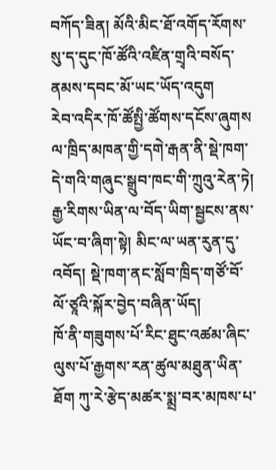བཀོད་ཟིན། མོའི་མིང་ཐོ་འགོད་རོགས་སུ་ད་དུང་ཁོ་ཚོའི་འཛིན་གྲྭའི་བསོད་ནམས་དབང་མོ་ཡང་ཡོད་འདུག
རེབ་འདིར་ཁོ་ཚོསྤྱི་ཚོགས་དངོས་ཞུགས
ལ་ཁྲིད་མཁན་གྱི་དགེ་རྒན་ནི་སྡེ་ཁག་དེ་གའི་གཞུང་སྒྲུབ་ཁང་གི་ཀྲུའུ་རེན་ཏེ། རྒྱ་རིགས་ཡིན་ལ་བོད་ཡིག་སྦྱངས་ནས་ཡོང་བ་ཞིག་སྟེ། མིང་ལ་ཡན་རུན་དུ་འབོད། སྡེ་ཁག་ནང་སློབ་ཁྲིད་གཙོ་བོ་ལོ་ཙཱའི་སྐོར་བྱེད་བཞིན་ཡོད།
ཁོ་ནི་གཟུགས་པོ་རིང་ཐུང་འཚམ་ཞིང་ལུས་པོ་རྒྱགས་རན་ཚུལ་མཐུན་ཡིན་ཐོག ཀུ་རེ་རྩེད་མཚར་སྨྲ་བར་མཁས་པ་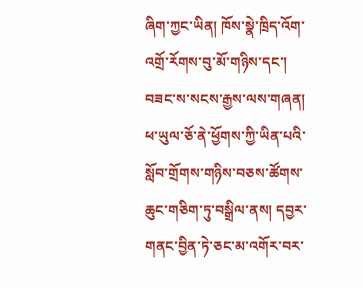ཞིག་ཀྱང་ཡིན། ཁོས་སྣེ་ཁྲིད་འོག་འགྲོ་རོགས་བུ་མོ་གཉིས་དང་། བཟང་ས་སངས་རྒྱས་ལས་གཞན། ཕ་ཡུལ་ཅོ་ནེ་ཕྱོགས་ཀྱི་ཡིན་པའི་སློབ་གྲོགས་གཉིས་བཅས་ཚོགས་ཆུང་གཅིག་ཏུ་བསྒྲིལ་ནས། དབྱར་གནང་བྱིན་ཏེ་ཅང་མ་འགོར་བར་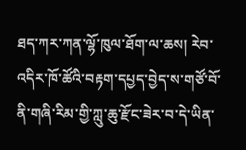ཐད་ཀར་ཀན་ལྷོ་ཁུལ་ཐོག་ལ་ཆས། རེབ་འདིར་ཁོ་ཚོའི་བརྟག་དཔྱད་བྱེད་ས་གཙོ་བོ་ནི་གཞི་རིམ་གྱི་ཀླུ་ཆུ་རྫོང་ཟེར་བ་དེ་ཡིན་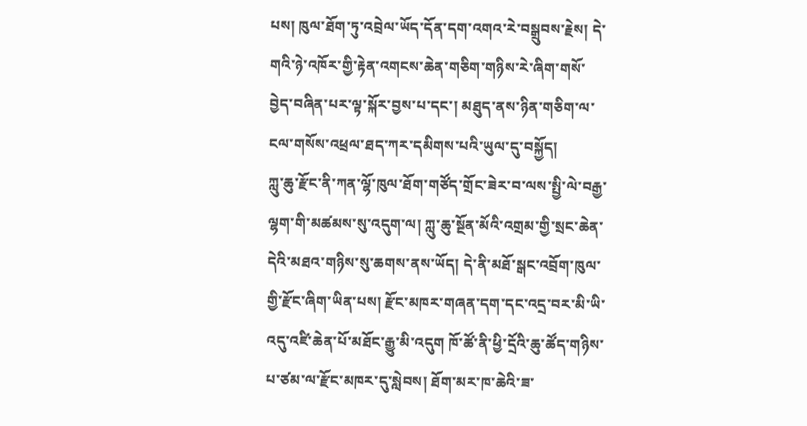པས། ཁུལ་ཐོག་ཏུ་འབྲེལ་ཡོད་དོན་དག་འགའ་རེ་བསྒྲུབས་རྗེས། དེ་གའི་ཉེ་འཁོར་གྱི་རྟེན་འགངས་ཆེན་གཅིག་གཉིས་རེ་ཞིག་གསོ་བྱེད་བཞིན་པར་ལྟ་སྐོར་བྱས་པ་དང་། མཐུད་ནས་ཉིན་གཅིག་ལ་ངལ་གསོས་འཕྲལ་ཐད་ཀར་དམིགས་པའི་ཡུལ་དུ་བསྐྱོད།
ཀླུ་ཆུ་རྫོང་ནི་ཀན་ལྷོ་ཁུལ་ཐོག་གཙོད་གྲོང་ཟེར་བ་ལས་སྤྱི་ལེ་བརྒྱ་ལྷག་གི་མཚམས་སུ་འདུག་ལ། ཀླུ་ཆུ་སྔོན་མོའི་འགྲམ་གྱི་སྲང་ཆེན་དེའི་མཐའ་གཉིས་སུ་ཆགས་ནས་ཡོད། དེ་ནི་མཐོ་སྒང་འབྲོག་ཁུལ་གྱི་རྫོང་ཞིག་ཡིན་པས། རྫོང་མཁར་གཞན་དག་དང་འདྲ་བར་མི་ཡི་འདུ་འཛི་ཆེན་པོ་མཐོང་རྒྱུ་མི་འདུག ཁོ་ཚོ་ནི་ཕྱི་དྲོའི་ཆུ་ཚོད་གཉིས་པ་ཙམ་ལ་རྫོང་མཁར་དུ་སླེབས། ཐོག་མར་ཁ་ཆེའི་ཟ་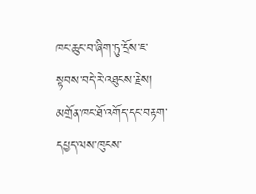ཁང་ཆུང་བ་ཞིག་ཏུ་དྲོས་ཇ་སྟབས་བདེ་རེ་འཐུངས་རྗེས། མགྲོན་ཁང་ཐོ་འགོད་དང་བརྟག་དཔྱད་ལས་ཁུངས་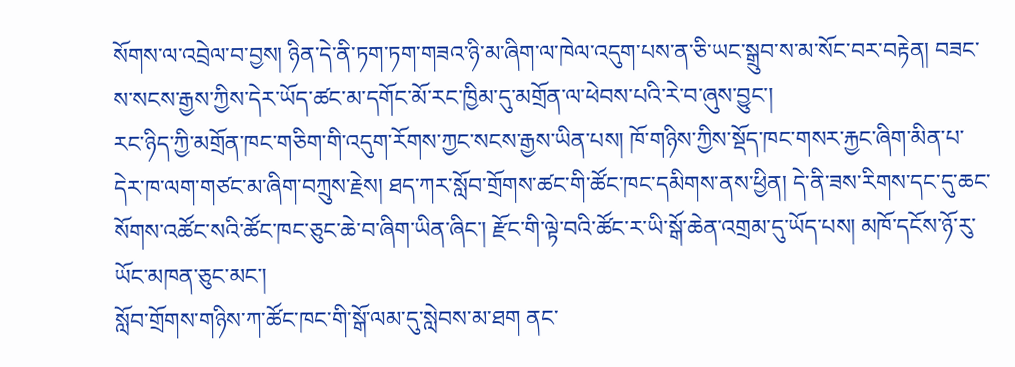སོགས་ལ་འབྲེལ་བ་བྱས། ཉིན་དེ་ནི་ཏག་ཏག་གཟའ་ཉི་མ་ཞིག་ལ་ཁེལ་འདུག་པས་ན་ཅི་ཡང་སྒྲུབ་ས་མ་སོང་བར་བརྟེན། བཟང་ས་སངས་རྒྱས་ཀྱིས་དེར་ཡོད་ཚང་མ་དགོང་མོ་རང་ཁྱིམ་དུ་མགྲོན་ལ་ཕེབས་པའི་རེ་བ་ཞུས་བྱུང་།
རང་ཉིད་ཀྱི་མགྲོན་ཁང་གཅིག་གི་འདུག་རོགས་ཀྱང་སངས་རྒྱས་ཡིན་པས། ཁོ་གཉིས་ཀྱིས་སྡོད་ཁང་གསར་རྐྱང་ཞིག་མིན་པ་དེར་ཁ་ལག་གཙང་མ་ཞིག་བཀྲུས་རྗེས། ཐད་ཀར་སློབ་གྲོགས་ཚང་གི་ཚོང་ཁང་དམིགས་ནས་ཕྱིན། དེ་ནི་ཟས་རིགས་དང་དུ་ཆང་སོགས་འཚོང་སའི་ཚོང་ཁང་ཅུང་ཆེ་བ་ཞིག་ཡིན་ཞིང་། རྫོང་གི་ལྟེ་བའི་ཚོང་ར་ཡི་སྒོ་ཆེན་འགྲམ་དུ་ཡོད་པས། མཁོ་དངོས་ཉོ་རུ་ཡོང་མཁན་ཅུང་མང་།
སློབ་གྲོགས་གཉིས་ཀ་ཚོང་ཁང་གི་སྒོ་ལམ་དུ་སླེབས་མ་ཐག ནང་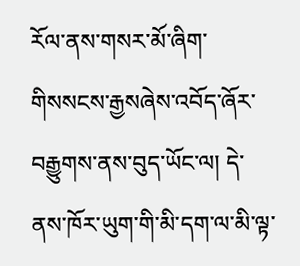རོལ་ནས་གསར་མོ་ཞིག་གིསསངས་རྒྱསཞེས་འབོད་ཞོར་བརྒྱུགས་ནས་བུད་ཡོང་ལ། དེ་ནས་ཁོར་ཡུག་གི་མི་དག་ལ་མི་ལྟ་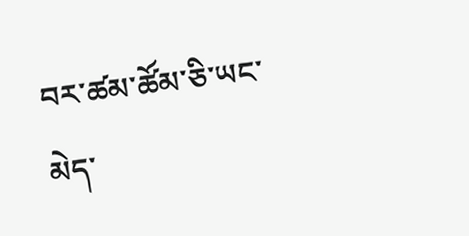བར་ཚམ་ཚོམ་ཅི་ཡང་མེད་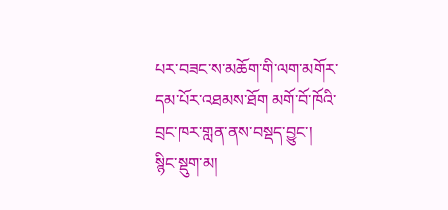པར་བཟང་ས་མཆོག་གི་ལག་མགོར་དམ་པོར་འཐམས་ཐོག མགོ་བོ་ཁོའི་བྲང་ཁར་གླན་ནས་བསྡད་བྱུང་།
སྙིང་སྡུག་མ།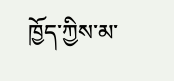ཁྱོད་ཀྱིས་མ་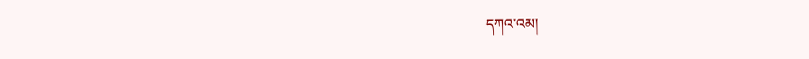དཀའ་འམ།